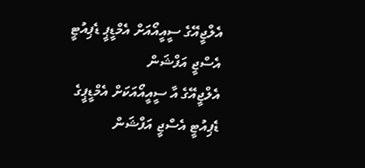އެލްޖީއޭގެ ސީއީއޯއަށް އެމްޑީޕީ ޑެޕިއުޓީ އެސްޖީ އަފްޝަން
އެލްޖީއޭގެ އާ ސީއީއޯއަކަށް އެމްޑީޕީގެ ޑެޕިއުޓީ އެސްޖީ އަފްޝަން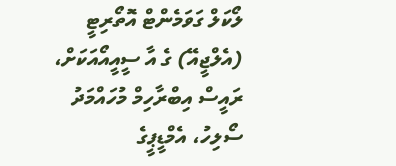ލޯކަލް ގަވަމެންޓް އޮތޯރިޓީ (އެލްޖީއޭ) ގެ އާ ސީއީއޯއަކަށް، ރައީސް އިބްރާހިމް މުހައްމަދު ސޯލިހު، އެމްޑީޕީގެ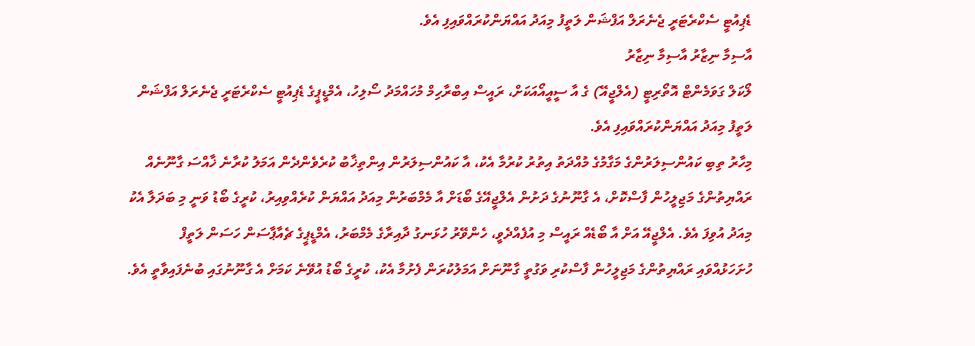ޑެޕިއުޓީ ސެކްރެޓަރީ ޖެނެރަލް އަފްޝަން ލަތީފު މިއަދު އައްޔަންކުރައްވައިފި އެވެ.
އާސިމާ ނިޒާރު އާސިމާ ނިޒާރު
ލޯކަލް ގަވަމެންޓް އޮތޯރިޓީ (އެލްޖީއޭ) ގެ އާ ސީއީއޯއަކަށް، ރައީސް އިބްރާހިމް މުހައްމަދު ސޯލިހު، އެމްޑީޕީގެ ޑެޕިއުޓީ ސެކްރެޓަރީ ޖެނެރަލް އަފްޝަން ލަތީފު މިއަދު އައްޔަންކުރައްވައިފި އެވެ.
މިހާރު ތިބި ކައުންސިލަރުންގެ މަގާމުގެ މުއްދަތު އިތުރު ކުރުމާ އެކު، އާ ކައުންސިލަރުން އިންތިޚާބު ކުރެވެންދެން އަމަލު ކުރާނެ ޚާއްސަ ގާނޫނެއް ރައްޔިތުންގެ މަޖިލީހުން ފާސްކޮށް، އެ ގާނޫނުގެ ދަށުން އެލްޖީއޭގެ ބޯޑަށް އާ މެމްބަރުން މިއަދު އައްޔަން ކުރެއްވިއިރު، ކުރީގެ ބޯޑު ވަނީ މި ބަދަލާ އެކު މިއަދު އުވިފަ އެވެ. އެލްޖީއޭ އަށް އާ ބޯޑެއް ރައީސް މި އުފެއްދެވީ، ހެންވޭރު ހުޅަނގު ދާއިރާގެ މެމްބަރު، އެމްޑީޕީގެ ޗެއާޕާސަން ހަސަން ލަތީފް ހުށަހަޅުއްވައި ރައްޔިތުންގެ މަޖިލީހުން ފާސްކުރި ވަގުތީ ގާނޫނަށް އަމަލުކުރަން ފެށުމާ އެކު، ކުރީގެ ބޯޑު އުވޭނެ ކަމަށް އެ ގާނޫނުގައި ބުނެފައިވާތީ އެވެ.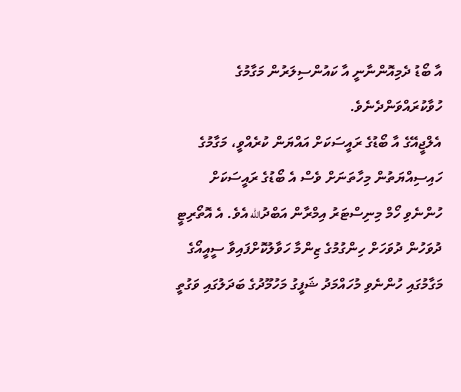އާ ބޯޑު ދެމިއޮންނާނީ އާ ކައުންސިލަރުން މަގާމުގެ ހުވާކުރައްވަންދެނެވެ.
އެލްޖީއޭގެ އާ ބޯޑުގެ ރައީސަކަށް އައްޔަން ކުރެއްވީ، މަގާމުގެ ހައިސިއްޔަތުން މިހާތަނަށް ވެސް އެ ބޯޑުގެ ރައީސަކަށް ހުންނެވި ހޯމް މިނިސްޓަރު އިމްރާން އަބްދުالله އެވެ. އެ އޮތޯރިޓީ ދުވަހުން ދުވަހަށް ހިންގުމުގެ ޒިންމާ ހަވާލުކޮށްފައިވާ ސީއީއޯގެ މަގާމުގައި ހުންނެވި މުހައްމަދު ޝަފީގު މަހުމޫދުގެ ބަދަލުގައި ވަގުތީ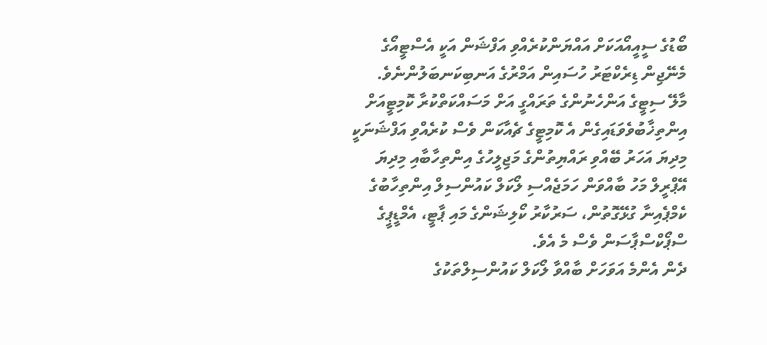ބޯޑުގެ ސީއީއޯއަކަށް އައްޔަންކުރެއްވި އަފްޝަން އަކީ އެސްޓީއޯގެ މެނޭޖިން ޑިރެކްޓަރު ހުސައިން އަމްރުގެ އަނބިކަނބަލުންނެވެ.
މާލޭ ސިޓީގެ އަންހެނުންގެ ތަރައްގީ އަށް މަސައްކަތްކުރާ ކޮމިޓީއަށް އިންތިޚާބުވެވަޑައިގެން އެ ކޮމިޓީގެ ޗެއާކަން ވެސް ކުރެއްވި އަފްޝަނަކީ މިދިޔަ އަހަރު ބޭއްވި ރައްޔިތުންގެ މަޖިލީހުގެ އިންތިހާބާއި މިދިޔަ އޭޕްރީލް މަހު ބާއްވަން ހަމަޖެއްސި ލޯކަލް ކައުންސިލް އިންތިހާބުގެ ކެމްޕެއިނާ ގުޅޭގޮތުން، ސަރުކާރު ކޯލިޝަންގެ މައި ޕާޓީ، އެމްޑީޕީގެ ސްޕޯކްސްޕާސަން ވެސް މެ އެވެ.
ދެން އެންމެ އަވަހަށް ބާއްވާ ލޯކަލް ކައުންސިލްތަކުގެ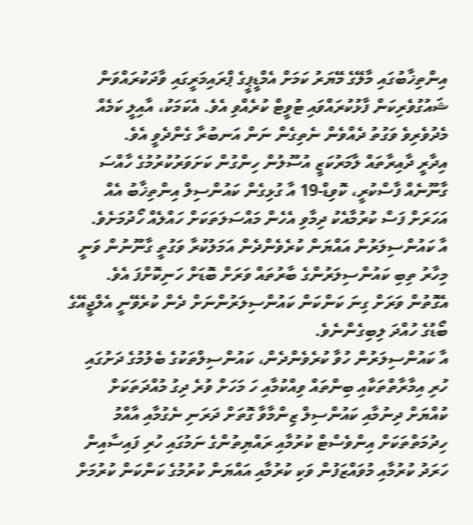އިންތިޚާބުގައި މާލޭގެ މޭޔަރު ކަމަށް އެމްޑީޕީގެ ޕްރައިމަރީގައި ވާދަކުރައްވަން ޝައުގުވެރިކަން ފާޅުކުރައްވައި ޓުވީޓް ކުރެއްވި އެވެ. އެކަމަކު، އާއިލީ ކަމެއް މެދުވެރިވެ ވަގުތު ދެއްވެން ނެތިގެން ނަން އަނބުރާ ގެންދެވީ އެވެ.
އިދާރީ ދާއިރާތައް ލާމަރުކަޒީ އުސޫލުން ހިންގުން ކަށަވަރުކުރުމުގެ ހާއްސަ ގާނޫނެއް ފާސްކުރީ، ކޮވިޑް-19 އާ ގުޅިގެން ކައުންސިލް އިންތިޚާބު އެއް އަހަރަށް ފަސް ކުރުމާއެކު ދިމާވި އެހެން މައްސަލަތަކަށް ހައްލެއް ހޯދުމަށެވެ.
އާ ކައުންސިލަރުން އައްޔަން ކުރެވެންދެން އަމަލުކުރާ ވަގުތީ ގާނޫނުން ވަނީ މިހާރު ތިބި ކައުންސިލަރުންގެ ބާރުތައް ވަރަށް ބޮޑަށް ހަނިކޮށްފަ އެވެ. އެގޮތުން ވަރަށް ގިނަ ކަންކަން ކައުންސިލަރުންނަށް ދެން ކުރެވޭނީ އެލްޖީއޭގެ ބޯޑުގެ ހުއްދަ ލިބިގެންނެވެ.
އާ ކައުންސިލަރުން ހުވާ ކުރެވެންދެން، ކައުންސިލްތަކުގެ ބެލުމުގެ ދަށުގައި ހުރި އިމާރާތްތަކާއި ބިންތައް ވިއްކުމާއި ހަ މަހަށް ވުރެ ދިގު މުއްދަތަކަށް ކުއްޔަށް ދިނުމާއި ކައުންސިލް ޒިންމާވާ ގޮތަށް ދަރަނި ނެގުމާއި އާއްމު ހިދުމަތްތަކަށް އިންވެސްޓް ކުރުމާއި ރައްޔިތުންގެ ނަމުގައި ހުރި ފައިސާއިން ހަރަދު ކުރުމާއި މުވައްޒަފުން ވަކި ކުރުމާއި އައްޔަން ކުރުމުގެ ކަންކަން ކުރުމަށް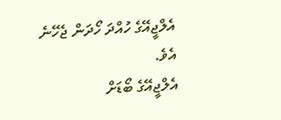އެލްޖީއޭގެ ހުއްދަ ހޯދަން ޖެހޭނެ އެވެ.
އެލްޖީއޭގެ ބޯޑަށް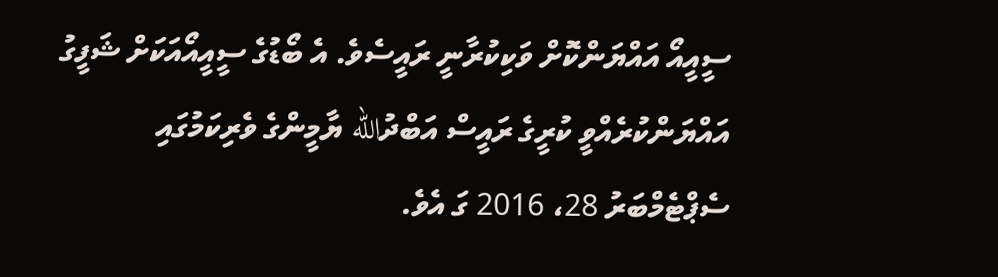ސީއީއޯ އައްޔަންކޮށް ވަކިކުރާނީ ރައީސެވެ. އެ ބޯޑުގެ ސީއީއޯއަކަށް ޝަފީގު އައްޔަންކުރެއްވީ ކުރީގެ ރައީސް އަބްދުالله ޔާމީންގެ ވެރިކަމުގައި ސެޕްޓެމްބަރު 28، 2016 ގަ އެވެ.